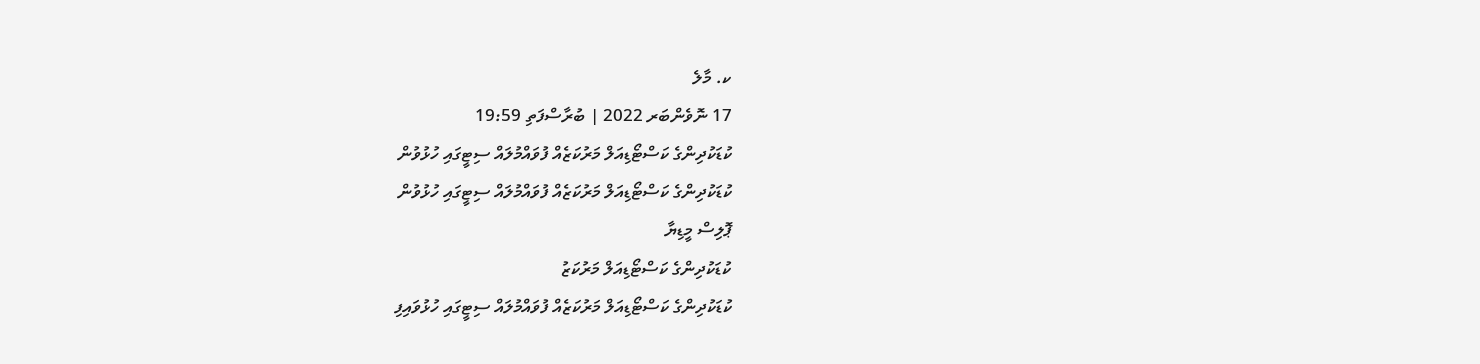ކ. މާލެ
17 ނޮވެންބަރ 2022 | ބުރާސްފަތި 19:59
ކުޑަކުދިންގެ ކަސްޓޯޑިއަލް މަރުކަޒެއް ފުވައްމުލައް ސިޓީގައި ހުޅުވުން
ކުޑަކުދިންގެ ކަސްޓޯޑިއަލް މަރުކަޒެއް ފުވައްމުލައް ސިޓީގައި ހުޅުވުން
ޕޮލިސް މީޑިޔާ
ކުޑަކުދިންގެ ކަސްޓޯޑިއަލް މަރުކަޒު
ކުޑަކުދިންގެ ކަސްޓޯޑިއަލް މަރުކަޒެއް ފުވައްމުލައް ސިޓީގައި ހުޅުވައިފި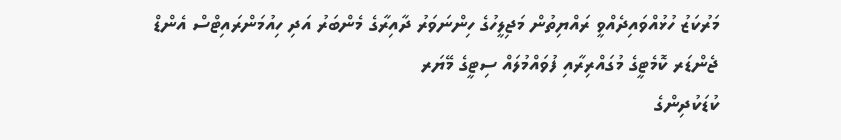މަރުކަޒު ހުޅުއްވައިދެއްވީ ރައްޔިތުން މަޖިލީހުގެ ހިންނަވަރު ދާއިރާގެ މެންބަރު އަދި ހިއުމަންރައިޓްސް އެންޑް ޖެންޑަރ ކޮމެޓީގެ މުގައްރިރާއި ފުވައްމުލައް ސިޓީގެ މޭޔަރ
ކުޑަކުދިންގެ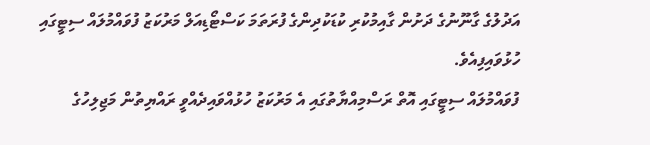އަދުލުގެ ގާނޫނުގެ ދަށުން ގާއިމުކުރި ކުޑަކުދިންގެ ފުރަތަމަ ކަސްޓޯޑިއަލް މަރުކަޒު ފުވައްމުލައް ސިޓީގައި ހުޅުވައިފިއެވެ.
ފުވައްމުލައް ސިޓީގައި އޮތް ރަސްމިއްޔާތުގައި އެ މަރުކަޒު ހުޅުއްވައިދެއްވީ ރައްޔިތުން މަޖިލިހުގެ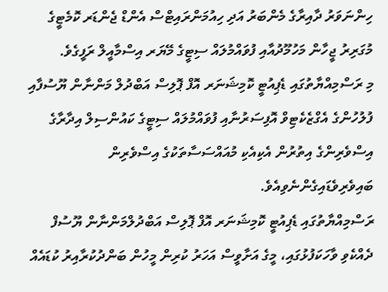ހިންނަވަރު ދާއިރާގެ މެންބަރު އަދި ހިއުމަންރައިޓްސް އެންޑް ޖެންޑަރ ކޮމެޓީގެ މުގަރިރު ޖީހާން މަހުމޫދުއާއި ފުވައްމުލައް ސިޓީގެ މޭޔަރ އިސްމާއީލް ރަފީގެވެ.
މި ރަސްމިއްޔާތުގައި ޑެޕިއުޓީ ކޮމިޝަނަރ އޮފް ޕޮލިސް އަބްދުލް މަންނާން ޔޫސުފާއި ފުލުހުންގެ އެގްޒެކެޓިވް އޮފިސަރުނާއި ފުވައްމުލައް ސިޓީގެ ކައުންސިލް އިދާރާގެ އިސްވެރިންގެ އިތުރުން އެކިއެކި މުއައްސަސާތަކުގެ އިސްވެރިން ބައިވެރިވެޑައިގެންނެވިއެވެ.
ރަސްމިއްޔާތުގައި ޑެޕިއުޓީ ކޮމިޝަނަރ އޮފް ޕޮލިސް އަބްދުލްމަންނާން ޔޫސުފް ދެއްކެވި ވާހަކަފުޅުގައި، މީގެ އަށާވީސް އަހަރު ކުރިން މީހުން ބަންދުކުރާއިރު ކުޑައެއް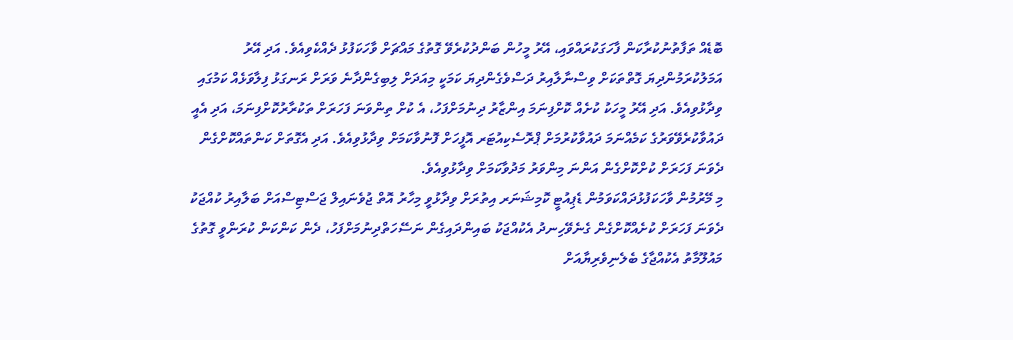ބޮޑެއް ތަފާތުނުކުރާކަން ފާހަގަކުރައްވައި، އޭރު މީހުން ބަންދުކުރެވޭ ގޮތުގެ މައްޗަށް ވާހަކަފުޅު ދެއްކެވިއެވެ. އަދި އޭރު އަމަލުކުރަމުންދިޔަ ގޮތްތަކަށް ވިސްނާލާއިރު ދަސްވެގެންދިޔަ ކަމަކީ މިއަދަށް ލިބިގެންދާނެ ވަރަށް ރަނގަޅު ފިލާވަޅެއް ކަމުގައި ވިދާޅުވިއެވެ. އަދި އޭރު މީހަކު ކުށެއް ކޮށްފިނަމަ އިންޒާރު ދިނުމަށްފަހު، އެ ކުށް ތިންވަނަ ފަހަރަށް ތަކުރާރުކޮށްފިނަމަ، އަދި އެއީ ދައުވާކުރެވޭވަރުގެ ކަމެއްނަމަ ދައުވާކުރުމަށް ޕްރޮސެކިއުޓަރ އޮފީހަށް ފޮނުވާކަމަށް ވިދާޅުވިއެވެ. އަދި އެގޮތަށް ކަންތައްކޮށްގެން ދެވަނަ ފަހަރަށް ކުށްކޮށްގެން އަންނަ މިންވަރު މަދުވާކަމަށް ވިދާޅުވިއެވެ.
މި މޭރުމުން ވާހަކަފުޅުދައްކަވަމުން ޑެޕިއުޓީ ކޮމިޝަނަރ އިތުރަށް ވިދާޅުވީ މިހާރު އޮތް ޖުވެނައިލް ޖަސްޓިސްއަށް ބަލާއިރު ކުއްޖަކު ދެވަނަ ފަހަރަށް ކުށެއްކޮށްގެން ގެނެވޭހިނދު އެކުއްޖަކު ބައިންދައިގެން ނަސޭހަތްދިނުމަށްފަހު، ދެން ކަންކަން ކުރަންވީ ގޮތުގެ މައުލޫމާތު އެކުއްޖާގެ ބެލެނިވެރިޔާއަށް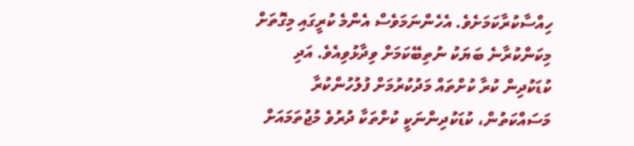ހިއްސާކުރާކަމަށެވެ. އެހެންނަމަވެސް އެންމެ ކުރީގައި މިގޮތަށް މިކަންކުރާނެ ބަޔަކު ނުތިބޭކަމަށް ވިދާޅުވިއެވެ. އަދި ކުޑަކުދިން ކުރާ ކުށްތައް މަދުކުރުމަށް ފުލުހުންކުރާ މަސައްކަތުން، ކުޑަކުދިންނަކީ ކުށްތަކާ ދުރުވެ މުޖުތަމައަށް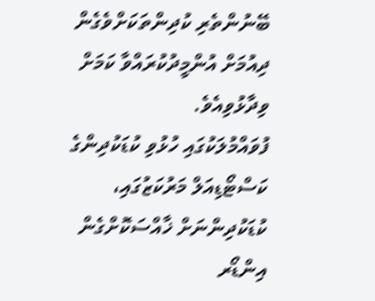ބޭނުންތެރި ކުދިންތަކަށްވެގެން ދިއުމަށް އުންމީދުކުރައްވާ ކަމަށް ވިދާޅުވިއެވެ.
ފުވައްމުލަކުގައި ހުޅުވި ކުޑަކުދިންގެ ކަސްޓޯޑިއަލް މަރުކަޒުގައި، ކުޑަކުދިންނަށް ޚާއްސަކޮށްގެން އިންޑޯރ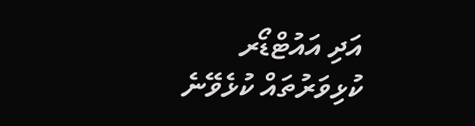އަދި އައުޓްޑޯރ ކުޅިވަރުތައް ކުޅެވޭނެ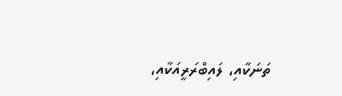ތަނަކާއި، ލައިބްރަރީއަކާއި،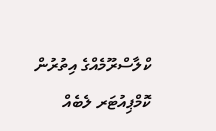ކްލާސްރޫމެއްގެ އިތުރުން ކޮމްޕިއުޓަރ ލެބެއް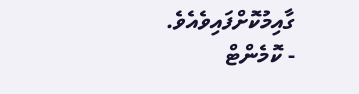ގާއިމުކޮށްފައިވެއެވެ.
- ކޮމެންޓް